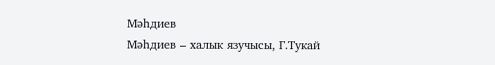Мәһдиев
Мәһдиев – халык язучысы, Г.Тукай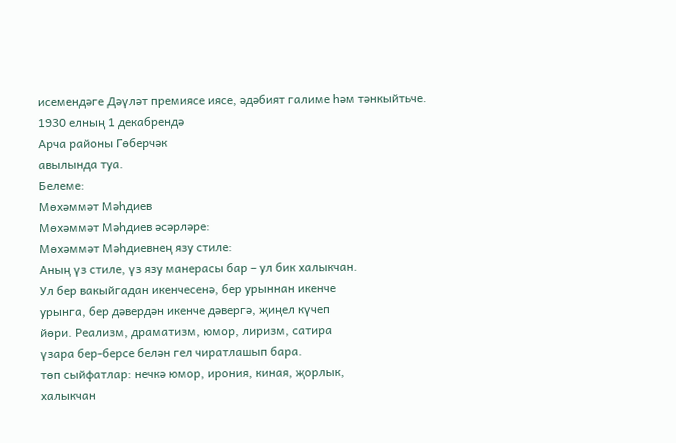исемендәге Дәүләт премиясе иясе, әдәбият галиме һәм тәнкыйтьче.
1930 елның 1 декабрендә
Арча районы Гөберчәк
авылында туа.
Белеме:
Мөхәммәт Мәһдиев
Мөхәммәт Мәһдиев әсәрләре:
Мөхәммәт Мәһдиевнең язу стиле:
Аның үз стиле, үз язу манерасы бар – ул бик халыкчан.
Ул бер вакыйгадан икенчесенә, бер урыннан икенче
урынга, бер дәвердән икенче дәвергә, җиңел күчеп
йөри. Реализм, драматизм, юмор, лиризм, сатира
үзара бер-берсе белән гел чиратлашып бара.
төп сыйфатлар: нечкә юмор, ирония, киная, җорлык,
халыкчан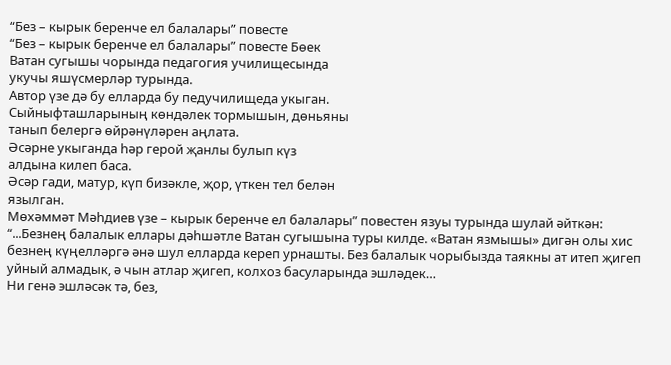“Без – кырык беренче ел балалары” повесте
“Без – кырык беренче ел балалары” повесте Бөек
Ватан сугышы чорында педагогия училищесында
укучы яшүсмерләр турында.
Автор үзе дә бу елларда бу педучилищеда укыган.
Сыйныфташларының көндәлек тормышын, дөньяны
танып белергә өйрәнүләрен аңлата.
Әсәрне укыганда һәр герой җанлы булып күз
алдына килеп баса.
Әсәр гади, матур, күп бизәкле, җор, үткен тел белән
язылган.
Мөхәммәт Мәһдиев үзе – кырык беренче ел балалары” повестен язуы турында шулай әйткән:
“...Безнең балалык еллары дәһшәтле Ватан сугышына туры килде. «Ватан язмышы» дигән олы хис безнең күңелләргә әнә шул елларда кереп урнашты. Без балалык чорыбызда таякны ат итеп җигеп уйный алмадык, ә чын атлар җигеп, колхоз басуларында эшләдек…
Ни генә эшләсәк тә, без,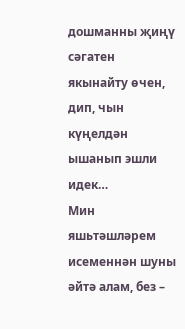дошманны җиңү сәгатен якынайту өчен, дип, чын күңелдән ышанып эшли идек…
Мин яшьтәшләрем исеменнән шуны әйтә алам, без –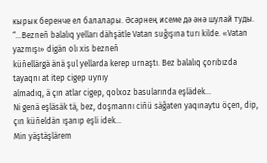кырык беренче ел балалары. Әсәрнең исеме дә әнә шулай туды.
“...Bezneñ balalıq yelları dähşätle Vatan suğışına turı kilde. «Vatan yazmışı» digän olı xis bezneñ
küñellärgä änä şul yellarda kerep urnaştı. Bez balalıq çorıbızda tayaqnı at itep cigep uynıy
almadıq, ä çın atlar cigep, qolxoz basularında eşlädek…
Ni genä eşläsäk tä, bez, doşmannı ciñü säğaten yaqınaytu öçen, dip, çın küñeldän ışanıp eşli idek…
Min yäştäşlärem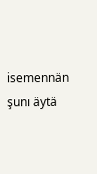isemennän şunı äytä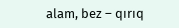alam, bez – qırıq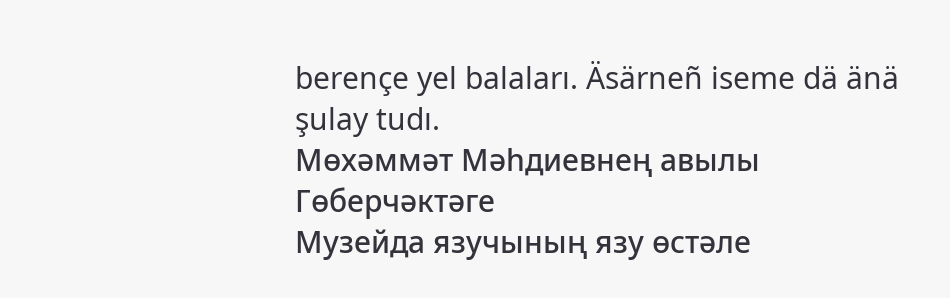berençe yel balaları. Äsärneñ iseme dä änä şulay tudı.
Мөхәммәт Мәһдиевнең авылы Гөберчәктәге
Музейда язучының язу өстәле